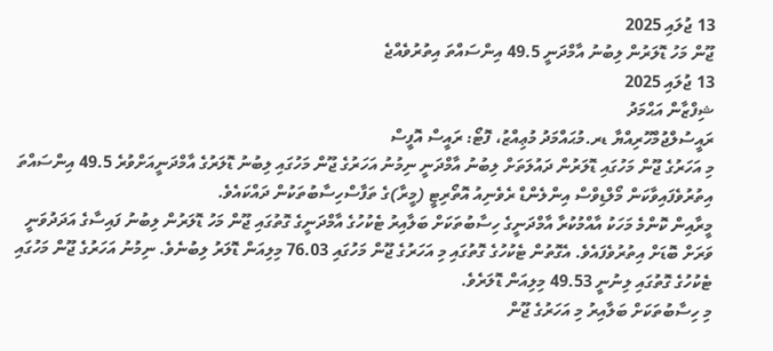13 ޖުލައި 2025
ޖޫން މަހު ޑޮލަރުން ލިބުނު އާމްދަނީ 49.5 އިންސައްތަ އިތުރުވެއްޖެ
13 ޖުލައި 2025
ޝިފްޒާން އަޙްމަދު
ރައީސުލްޖުމްހޫރިއްޔާ ޑރ.މުޙައްމަދު މުޢިއްޒު، ފޮޓޯ: ރައީސް އޮފީސް
މި އަހަރުގެ ޖޫން މަހުގައި ޑޮލަރުން ދައުލަތަށް ލިބުނު އާމްދަނީ ނިމުނު އަހަރުގެ ޖޫން މަހުގައި ލިބުނު ޑޮލަރުގެ އާމްދަނީއަށްވުރެ 49.5 އިންސައްތަ އިތުރުވެފައިވާކަން މޯލްޑިވްސް އިންލެންޑް ރެވެނިއު އޮތޯރިޓީ (މީރާ)ގެ ތަފާސްހިސާބުތަކުން ދައްކައެވެ.
މީރާއިން ކޮންމެ މަހަކު އާއްމުކުރާ އާމްދަނީގެ ހިސާބުތަކަށް ބަލާއިރު ޓެކުހުގެ އާމްދަނީގެ ގޮތުގައި ޖޫން މަހު ޑޮލަރުން ލިބުނު ފައިސާގެ އަދަދުވަނީ ވަރަށް ބޮޑަށް އިތުރުވެފައެވެ. އެގޮތުން ޓެކުހުގެ ގޮތުގައި މި އަހަރުގެ ޖޫން މަހުގައި 76.03 މިލިއަން ޑޮލަރު ލިބުނެވެ. ނިމުނު އަހަރުގެ ޖޫން މަހުގައި ޓެކުހުގެ ގޮތުގައި ލިނުނީ 49.53 މިލިއަން ޑޮލަރެވެ.
މި ހިސާބުތަކަށް ބަލާއިރު މި އަހަރުގެ ޖޫން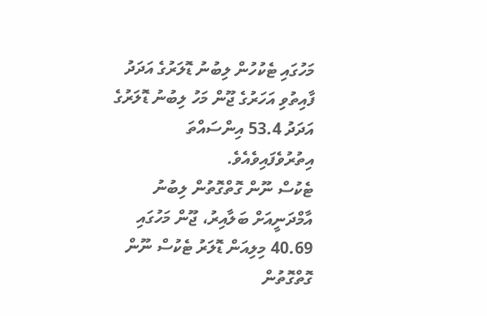މަހުގައި ޓެކުހުން ލިބުނު ޑޮލަރުގެ އަދަދު ފާއިތުވި އަހަރުގެ ޖޫން މަހު ލިބުނު ޑޮލަރުގެ އަދަދު 53.4 އިންސައްތަ އިތުރުވެފައިވެއެވެ.
ޓެކުސް ނޫން ގޮތްގޮތުން ލިބުނު އާމްދަނީއަށް ބަލާއިރު، ޖޫން މަހުގައި 40.69 މިލިއަން ޑޮލަރު ޓެކުސް ނޫން ގޮތްގޮތުން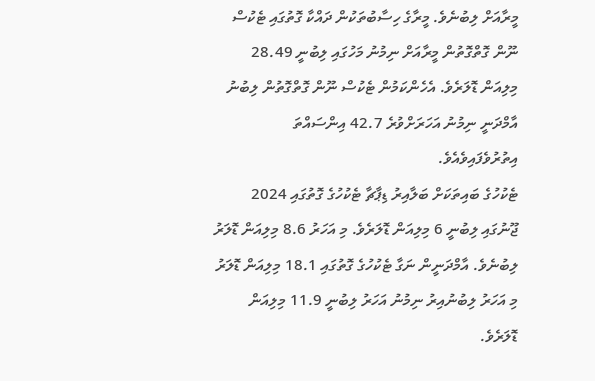މީރާއަށް ލިބުނެވެ. މީރާގެ ހިސާބުތަކުން ދައްކާ ގޮތުގައި ޓެކުސް ނޫން ގޮތްގޮތުން މީރާއަށް ނިމުނު މަހުގައި ލިބުނީ 28.49 މިލިއަން ޑޮލަރެވެ. އެހެންކަމުން ޓެކުސް ނޫން ގޮތްގޮތުން ލިބުނު އާމްދަނީ ނިމުނު އަހަރަށްވުރެ 42.7 އިންސައްތަ އިތުރުވެފައިވެއެވެ.
ޓެކުހުގެ ބައިތަކަށް ބަލާއިރު ޑިޕާޗާ ޓެކުހުގެ ގޮތުގައި 2024 ޖޫނުގައި ލިބުނީ 6 މިލިއަން ޑޮލަރެވެ. މި އަހަރު 8.6 މިލިއަން ޑޮލަރު ލިބުނެވެ. އާމްދަނީން ނަގާ ޓެކުހުގެ ގޮތުގައި 18.1 މިލިއަން ޑޮލަރު މި އަހަރު ލިބުނުއިރު ނިމުނު އަހަރު ލިބުނީ 11.9 މިލިއަން ޑޮލަރެވެ.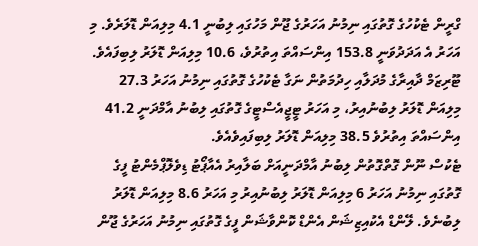ގްރީން ޓެކުހުގެ ގޮތުގައި ނިމުނު އަހަރުގެ ޖޫން މަހުގައި ލިބުނީ 4.1 މިލިއަން ޑޮލަރެވެ. މި އަހަރު އެ އަދަދުވަނީ 153.8 އިންސައްތަ އިތުރުވެ، 10.6 މިލިއަން ޑޮލަރު ލިބިފައެވެ. ޓޫރިޒަމް ދާއިރާގެ މުދަލާއި ހިދުމަތުން ނަގާ ޓެކުހުގެ ގޮތުގައި ނިމުނު އަހަރު 27.3 މިލިއަން ޑޮލަރު ލިބުނުއިރު، މި އަހަރު ޓީޖީއެސްޓީގެ ގޮތުގައި ލިބުނު އާމްދަނީ 41.2 އިންސައްތަ އިތުރުވެ 38.5 މިލިއަން ޑޮލަރު ލިބިފައިވެއެވެ.
ޓެކުސް ނޫން ގޮތްގޮތުން ލިބުނު އާމްދަނީއަށް ބަލާއިރު އެއާޕޯޓު ޑިވެލޮޕްމެންޓު ފީގެ ގޮތުގައި ނިމުނު އަހަރު 6 މިލިއަން ޑޮލަރު ލިބުނުއިރު މި އަހަރު 8.6 މިލިއަން ޑޮލަރު ލިބުނެވެ. ލޭންޑް އެކުއިޒިޝަން އެންޑް ކޮންވާޝަން ފީގެ ގޮތުގައި ނިމުނު އަހަރުގެ ޖޫން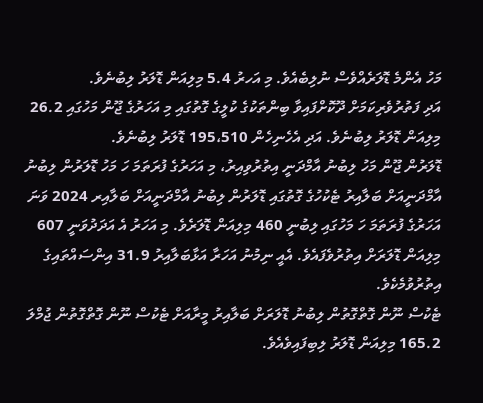މަހު އެންމެ ޑޮލަރެއްވެސް ނުލިބެއެވެ. މި އަހރު 5.4 މިލިއަން ޑޮލަރު ލިބުނެވެ.
އަދި ފަތުރުވެރިކަމަށް ދޫކޮށްފައިވާ ބިންތަކުގެ ކުލީގެ ގޮތުގައި މި އަހަރުގެ ޖޫން މަހުގައި 26.2 މިލިއަން ޑޮލަރު ލިބުނެވެ. އަދި އެހެނިހެން 195،510 ޑޮލަރު ލިބުނެވެ.
ޑޮލަރުން ޖޫން މަހު ލިބުނު އާމްދަނީ އިތުރުވިއިރު، މި އަހަރުގެ ފުރަތަމަ ހަ މަހު ޑޮލަރުން ލިބުނު އާމްދަނީއަށް ބަލާއިރު ޓެކުހުގެ ގޮތުގައި ޑޮލަރުން ލިބުނު އާމްދަނީއަށް ބަލާއިރ 2024 ވަނަ އަހަރުގެ ފުރަތަމަ ހަ މަހުގައި ލިބުނީ 460 މިލިއަން ޑޮލަރެވެ. މި އަހަރު އެ އަދަދުވަނީ 607 މިލިއަން ޑޮލަރަށް އިތުރުވެފައެވެ. އެއީ ނިމުނު އަހަރާ އަޅާބަލާއިރު 31.9 އިންސައްތައިގެ އިތުރުވުމެކެވެ.
ޓެކުސް ނޫން ގޮތްގޮތުން ލިބުނު ޑޮލަރަށް ބަލާއިރު މީރާއަށް ޓެކުސް ނޫން ގޮތްގޮތުން ޖުމްލަ 165.2 މިލިއަން ޑޮލަރު ލިބިފައިވެއެވެ.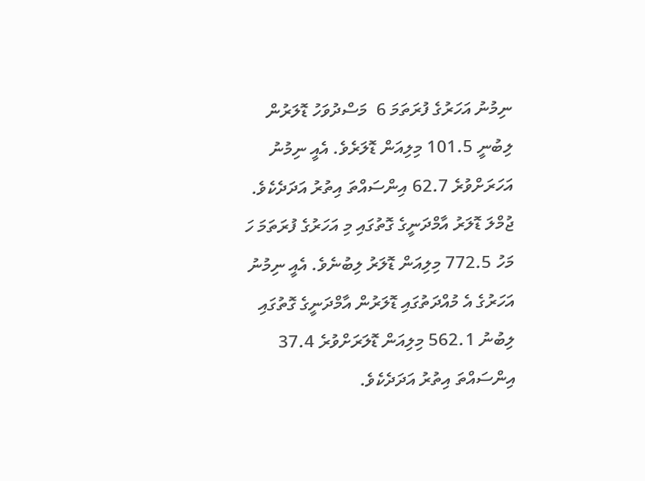ނިމުނު އަހަރުގެ ފުރަތަމަ 6  މަސްދުވަހު ޑޮލަރުން ލިބުނީ 101.5 މިލިއަން ޑޮލަރެވެ. އެއީ ނިމުނު އަހަރަށްވުރެ 62.7 އިންސައްތަ އިތުރު އަދަދެކެވެ.
ޖުމްލަ ޑޮލަރު އާމްދަނީގެ ގޮތުގައި މި އަހަރުގެ ފުރަތަމަ ހަ މަހު 772.5 މިލިއަން ޑޮލަރު ލިބުނެވެ. އެއީ ނިމުނު އަހަރުގެ އެ މުއްދަތުގައި ޑޮލަރުން އާމްދަނީގެ ގޮތުގައި ލިބުނު 562.1 މިލިއަން ޑޮލަރަށްވުރެ 37.4 އިންސައްތަ އިތުރު އަދަދެކެވެ.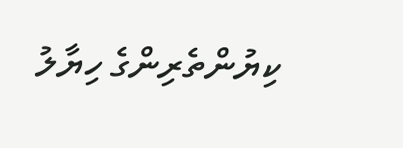ކިޔުންތެރިންގެ ހިޔާލު